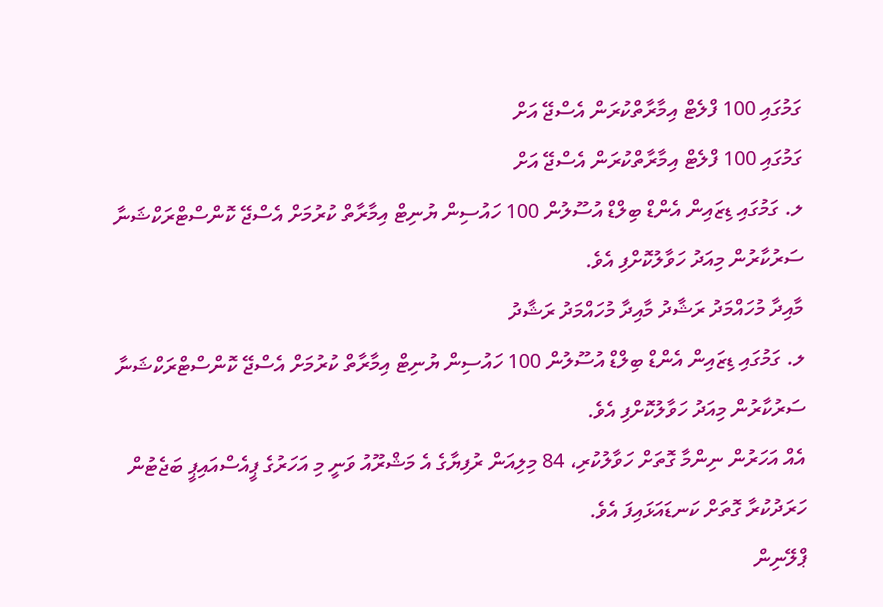ގަމުގައި 100 ފްލެޓް އިމާރާތްކުރަން އެސްޖޭ އަށް
ގަމުގައި 100 ފްލެޓް އިމާރާތްކުރަން އެސްޖޭ އަށް
ލ. ގަމުގައި ޑިޒައިން އެންޑް ބިލްޑް އުސޫލުން 100 ހައުސިން ޔުނިޓް އިމާރާތް ކުރުމަށް އެސްޖޭ ކޮންސްޓްރަކްޝަނާ ސަރުކާރުން މިއަދު ހަވާލުކޮށްފި އެވެ.
މާއިދާ މުހައްމަދު ރަޝާދު މާއިދާ މުހައްމަދު ރަޝާދު
ލ. ގަމުގައި ޑިޒައިން އެންޑް ބިލްޑް އުސޫލުން 100 ހައުސިން ޔުނިޓް އިމާރާތް ކުރުމަށް އެސްޖޭ ކޮންސްޓްރަކްޝަނާ ސަރުކާރުން މިއަދު ހަވާލުކޮށްފި އެވެ.
އެއް އަހަރުން ނިންމާ ގޮތަށް ހަވާލުކުރި، 84 މިލިއަން ރުފިޔާގެ އެ މަޝްރޫއު ވަނީ މި އަހަރުގެ ޕީއެސްއައިޕީ ބަޖެޓުން ހަރަދުކުރާ ގޮތަށް ކަނޑައަޅައިފަ އެވެ.
ޕްލޭނިން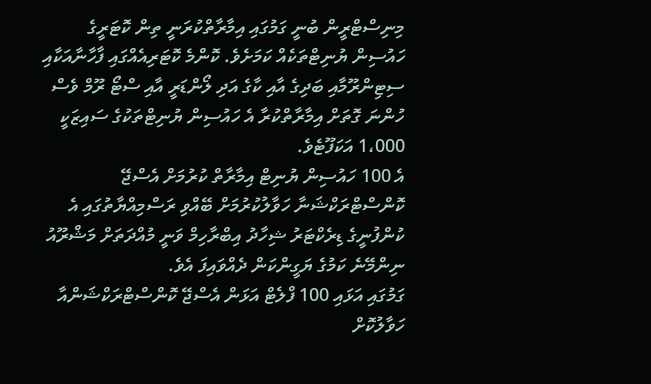މިނިސްޓްރީން ބުނީ ގަމުގައި އިމާރާތްކުރަނީ ތިން ކޮޓަރީގެ ހައުސިން ޔުނިޓްތަކެއް ކަމަށެވެ. ކޮންމެ ކޮޓަރިއެއްގައި ފާހާނާއަކާއި ސިޓިންރޫމާއި ބަދިގެ އާއި ކާގެ އަދި ލޯންޑަރީ އާއި ސްޓޯ ރޫމް ވެސް ހުންނަ ގޮތަށް އިމާރާތްކުރާ އެ ހައުސިން ޔުނިޓްތަކުގެ ސައިޒަކީ 1،000 އަކަފޫޓެވެ.
އެ 100 ހައުސިން ޔުނިޓް އިމާރާތް ކުރުމަށް އެސްޖޭ ކޮންސްޓްރަކްޝަނާ ހަވާލުކުރުމަށް ބޭއްވި ރަސްމިއްޔާތުގައި އެ ކުންފުނީގެ ޑިރެކްޓަރު ޝިހާދު އިބްރާހިމް ވަނީ މުއްދަތަށް މަޝްރޫއު ނިންމޭނެ ކަމުގެ ޔަގީންކަން ދެއްވައިފަ އެވެ.
ގަމުގައި އަޅައި 100 ފްލެޓް އަޅަން އެސްޖޭ ކޮންސްޓްރަކްޝަންއާ ހަވާލުކޮށް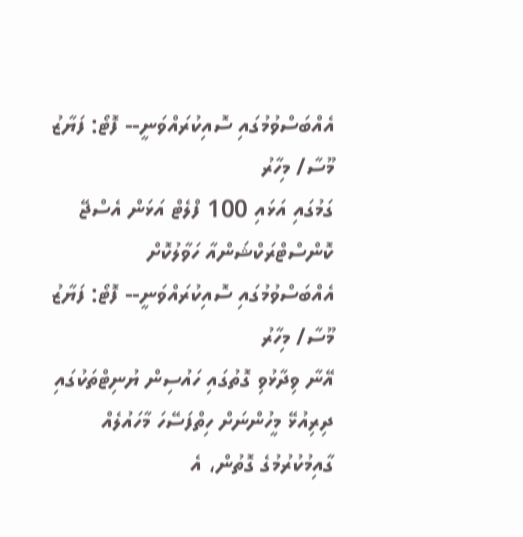އެއްބަސްވުމުގައި ސޮއިކުރައްވަނީ-- ފޮޓޯ: ފަޔާޒު މޫސާ/ މިހާރު
ގަމުގައި އަޅައި 100 ފްލެޓް އަޅަން އެސްޖޭ ކޮންސްޓްރަކްޝަންއާ ހަވާލުކޮށް އެއްބަސްވުމުގައި ސޮއިކުރައްވަނީ-- ފޮޓޯ: ފަޔާޒު މޫސާ/ މިހާރު
އޭނާ ވިދާޅުވި ގޮތުގައި ހައުސިން ޔުނިޓްތަކުގައި ދިރިއުޅޭ މީހުންނަށް ހިތްފަސޭހަ މާހައުލެއް ގާއިމުކުރުމުގެ ގޮތުން، އެ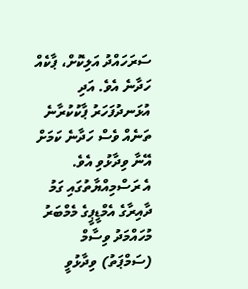ސަރަހައްދު އަލިކޮށް، ޕާކެއް ހަދާނެ އެވެ. އަދި އުޅަނދުފަހަރު ޕާކުކުރާނެ ތަނެއް ވެސް ހަދާނެ ކަމަށް އޭނާ ވިދާޅުވި އެވެ.
އެ ރަސްމިއްޔާތުގައި ގަމު ދާއިރާގެ އެމްޑީޕީގެ މެމްބަރު މުހައްމަދު ވިސާމް (ސަމްޕަތު) ވިދާޅުވީ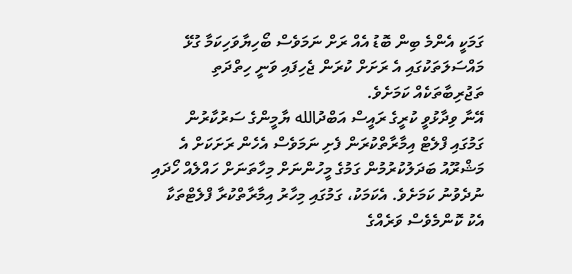ގަމަކީ އެންމެ ބިން ބޮޑު އެއް ރަށް ނަމަވެސް ބޯހިޔާވަހިކަމާ ގުޅޭ މައްސަލަތަކުގައި އެ ރަށަށް ކުރަން ޖެހިފައި ވަނީ ހިތްދަތި ތަޖުރިބާތަކެއް ކަމަށެވެ.
އޭނާ ވިދާޅުވީ ކުރީގެ ރައީސް އަބްދުالله ޔާމީންގެ ސަރުކާރުން ގަމުގައި ފްލެޓް އިމާރާތްކުރަން ފެށި ނަމަވެސް އެހެން ރަށަކަށް އެ މަޝްރޫއު ބަދަލުކުރުމުން ގަމުގެ މީހުންނަށް މިހާތަނަށް ހައްލެއް ހޯދައި ނުދެވުނު ކަމަށެވެ. އެކަމަކު، ގަމުގައި މިހާރު އިމާރާތްކުރާ ފްލެޓްތަކާ އެކު ކޮންމެވެސް ވަރެއްގެ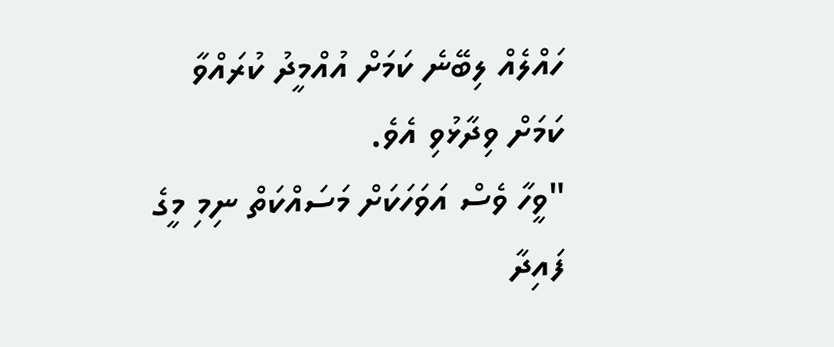ހައްލެއް ލިބޭނެ ކަމަށް އުއްމީދު ކުރައްވާ ކަމަށް ވިދާޅުވި އެވެ.
"ވީހާ ވެސް އަވަހަކަށް މަސައްކަތް ނިމި މީގެ ފައިދާ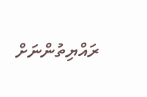ރައްޔިތުންނަށް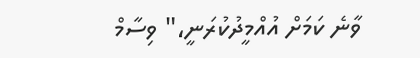ވާނެ ކަމަށް އުއްމީދުކުރަނީ،" ވިސާމް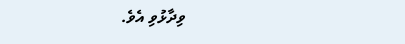ވިދާޅުވި އެވެ.